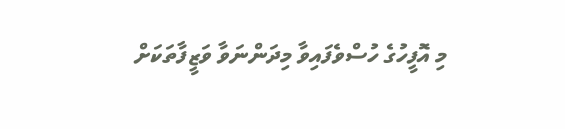މި އޮފީހުގެ ހުސްވެފައިވާ މިދަންނަވާ ވަޒީފާތަކަށް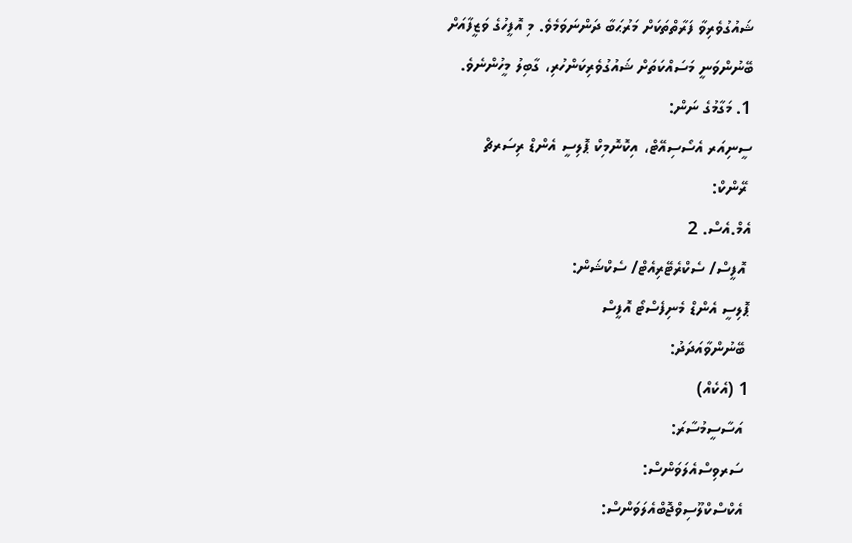ޝައުގުވެރިވާ ފަރާތްތަކަށް މަރުޙަބާ ދަންނަވަމެވެ. މި އޮފީހުގެ ވަޒީފާއަށް ބޭނުންވަނީ މަސައްކަތަށް ޝައުގުވެރިކަންހުރި، ގާބިލު މީހުންނެވެ.
1. މަގާމުގެ ނަން:
ސީނިއަރ އެސޯސިއޭޓް، އިކޮނޮމިކް ޕޮލިސީ އެންޑް ރިސަރޗް
 ރޭންކް:
އެމް.އެސް. 2
 އޮފީސް/ ސެކްރެޓޭރިއެޓް/ ސެކްޝަން:
ޕޮލިސީ އެންޑް މެނިފެސްޓޯ އޮފީސް
 ބޭނުންވާއަދަދު:
1 (އެކެއް)
 އަސާސީމުސާރަ:
 ސަރވިސްއެލަވަންސް:
 އެކްސްކްލޫސިވްޖޮބްއެލަވަންސް: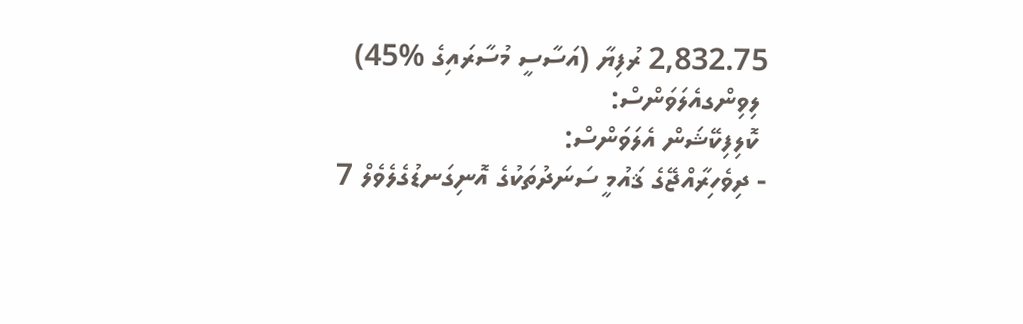2,832.75 ރުފިޔާ (އަސާސީ މުސާރައިގެ %45)
 ލިވިންގއެލަވަންސް:
 ކޮލިފިކޭޝަން އެލަވަންސް:
- ދިވެހިރާއްޖޭގެ ޤައުމީ ސަނަދުތަކުގެ އޮނިގަނޑުގެލެވެލް 7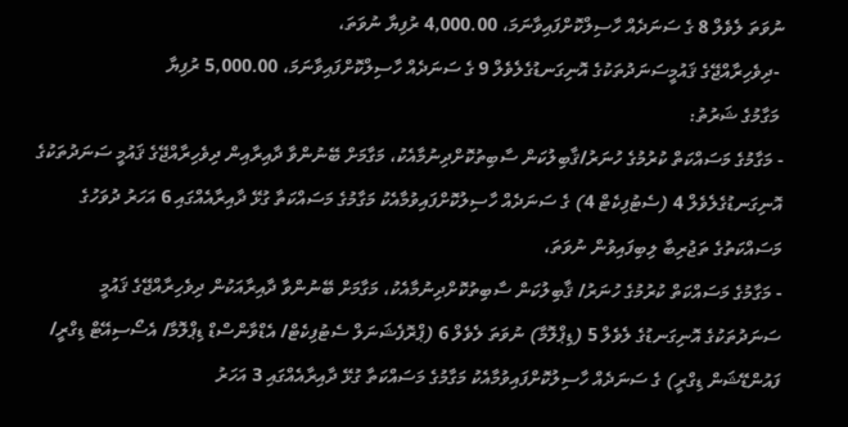ނުވަތަ ލެވެލް 8 ގެ ސަނަދެއް ހާސިލްކޮށްފައިވާނަމަ، 4,000.00 ރުފިޔާ ނުވަތަ،
 -ދިވެހިރާއްޖޭގެ ޤައުމީސަނަދުތަކުގެ އޮނިގަނޑުގެލެވެލް 9 ގެ ސަނަދެއް ހާސިލްކޮށްފައިވާނަމަ، 5,000.00 ރުފިޔާ
 މަގާމުގެ ޝަރުތު:
- މަގާމުގެ މަސައްކަތް ކުރުމުގެ ހުނަރު/ޤާބިލުކަން ސާބިތުކޮށްދިނުމާއެކު، މަގާމަށް ބޭނުންވާ ދާއިރާއިން ދިވެހިރާއްޖޭގެ ޤައުމީ ސަނަދުތަކުގެ އޮނިގަނޑުގެލެވެލް 4 (ސެޓުފިކެޓް 4) ގެ ސަނަދެއް ހާސިލުކޮށްފައިވުމާއެކު މަގާމުގެ މަސައްކަތާ ގުޅޭ ދާއިރާއެއްގައި 6 އަހަރު ދުވަހުގެ މަސައްކަތުގެ ތަޖުރިބާ ލިބިފައިވުން ނުވަތަ،
- މަގާމުގެ މަސައްކަތް ކުރުމުގެ ހުނަރު/ ޤާބިލުކަން ސާބިތުކޮށްދިނުމާއެކު، މަގާމަށް ބޭނުންވާ ދާއިރާއަކުން ދިވެހިރާއްޖޭގެ ޤައުމީ ސަނަދުތަކުގެ އޮނިގަނޑުގެ ލެވެލް 5 (ޑިޕްލޮމާ) ނުވަތަ ލެވެލް 6 (ޕްރޮފެޝަނަލް ސެޓުފިކެޓް/ އެޑްވާންސްޑް ޑިޕްލޮމާ/ އެސޯސިއޭޓް ޑިގްރީ/ ފައުންޑޭޝަން ޑިގްރީ) ގެ ސަނަދެއް ހާސިލުކޮށްފައިވުމާއެކު މަގާމުގެ މަސައްކަތާ ގުޅޭ ދާއިރާއެއްގައި 3 އަހަރު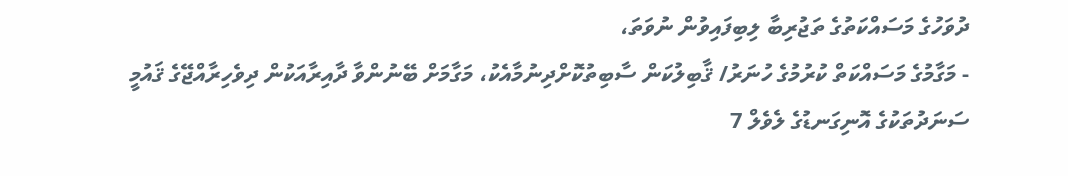ދުވަހުގެ މަސައްކަތުގެ ތަޖުރިބާ ލިބިފައިވުން ނުވަތަ،
- މަގާމުގެ މަސައްކަތް ކުރުމުގެ ހުނަރު/ ޤާބިލުކަން ސާބިތުކޮށްދިނުމާއެކު، މަގާމަށް ބޭނުންވާ ދާއިރާއަކުން ދިވެހިރާއްޖޭގެ ޤައުމީ ސަނަދުތަކުގެ އޮނިގަނޑުގެ ލެވެލް 7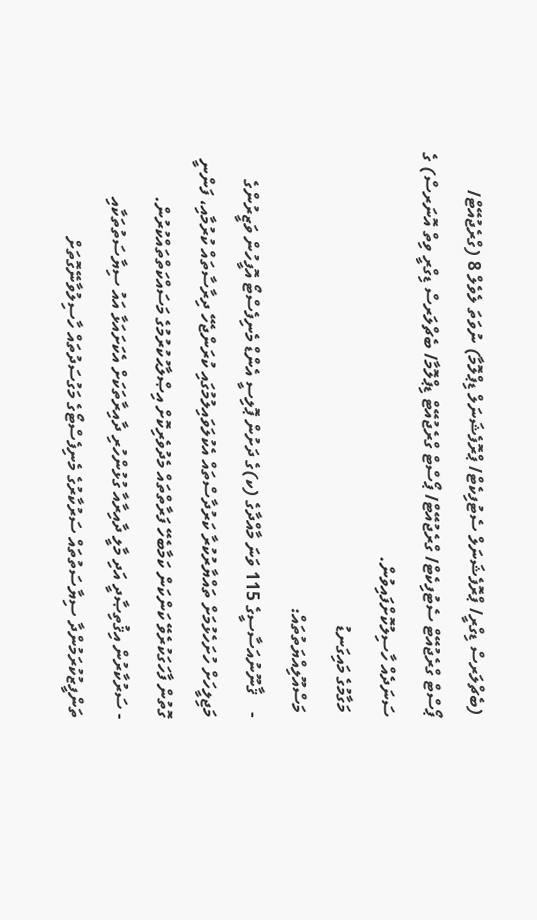(ބެޗްލަރސް ޑިގްރީ/ ޕްރޮފެޝަނަލް ސެޓުފިކެޓް/ ޕްރޮފެޝަނަލް ޑިޕްލޮމާ) ނުވަތަ ލެވެލް 8 (ގްރެޖުއޭޓް/ ޕޯސްޓް ގްރެޖުއޭޓް ސެޓުފިކެޓް/ ގްރެޖުއޭޓް/ ޕޯސްޓް ގްރެޖުއޭޓް ޑިޕްލޮމާ/ ބެޗްލަރސް ޑިގްރީ ވިތް އޮނަރސް) ގެ ސަނަދެއް ހާސިލުކޮށްފައިވުން.
 މަގާމުގެ މައިގަނޑު
 މަސްއޫލިއްޔަތުތައް:
-    ޤާނޫނުއަސާސީގެ 115 ވަނަ މާއްދާގެ (ކ)ގެ ދަށުން ޕޮލިސީ އެންޑް މެނިފެސްޓޯ އޮފީހުން ވަޒީރުންގެ މަޖިލީހަށް ހުށަހެޅުމަށް ތައްޔާރުކުރާ ކަރުދާސްތައް އެކުލަވައިލުމުގައި ކުރަންޖެހޭ ދިރާސާތައް ކުރުމާއި، ފަންނީ ގޮތުން ފާހަގަކުރެވޭ ކަންކަން ކަމާބެހޭ ފަރާތްތައް މެދުވެރިކޮށް އިޞްލާޙުކުރުމުގެ މަސައްކަތްތައްކުރުން.
- ސަރުކާރުން އިޤުތިޞާދީ އަދި މާލީ ދާއިރާއާ ގުޅުންހުރި ދާއިރާތަކަށް އެކަށައަޅާ އައު ސިޔާސަތުތަކާއި ތަންފީޒުކުރަމުންދާ ސިޔާސަތުތައް ސަރުކާރުގެ މެނިފެސްޓޯގެ މަގުސަދުތައް ހާސިލުވާނޭގޮތަށް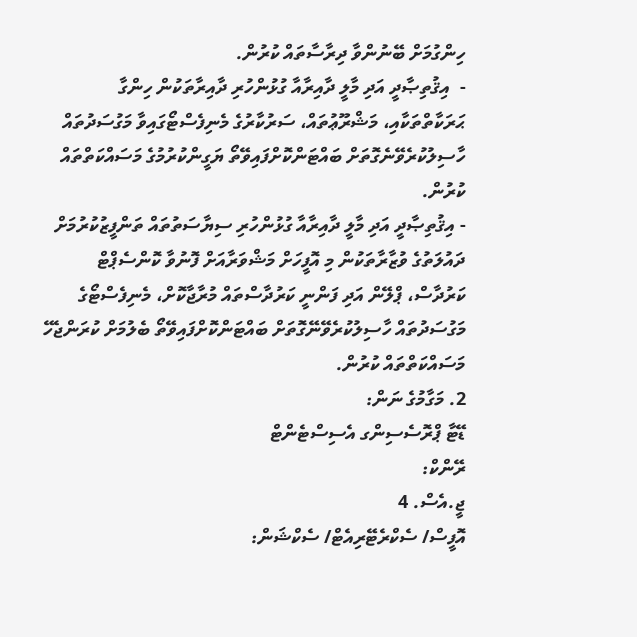ހިންގުމަށް ބޭނުންވާ ދިރާސާތައް ކުރުން.
-  އިޤުތިޞާދީ އަދި މާލީ ދާއިރާއާ ގުޅުންހުރި ދާއިރާތަކުން ހިންގާ ޙަރަކާތްތަކާއި، މަޝްރޫޢުތައް، ސަރުކާރުގެ މެނިފެސްޓޯގައިވާ މަގުސަދުތައް ހާސިލުކުރެވޭނެގޮތަށް ބައްޓަންކޮށްފައިވޭތޯ ޔަގީންކުރުމުގެ މަސައްކަތްތައް ކުރުން.
- އިޤުތިޞާދީ އަދި މާލީ ދާއިރާއާ ގުޅުންހުރި ސިޔާސަތުތައް ތަންފީޒުކުރުމަށް ދައުލަތުގެ ވުޒާރާތަކުން މި އޮފީހަށް މަޝްވަރާއަށް ފޮނުވާ ކޮންސެޕްޓް ކަރުދާސް، ޕްލޭން އަދި ފަންނީ ކަރުދާސްތައް މުރާޖާކޮށް، މެނިފެސްޓޯގެ މަގުސަދުތައް ހާސިލުކުރެވޭނޭގޮތަށް ބައްޓަންކޮށްފައިވޭތޯ ބެލުމަށް ކުރަންޖެހޭ މަސައްކަތްތައް ކުރުން.
2. މަގާމުގެ ނަން:
ޑޭޓާ ޕްރޮސެސިންގ އެސިސްޓެންޓް
ރޭންކް:
ޖީ.އެސް. 4
އޮފީސް/ ސެކްރެޓޭރިއެޓް/ ސެކްޝަން: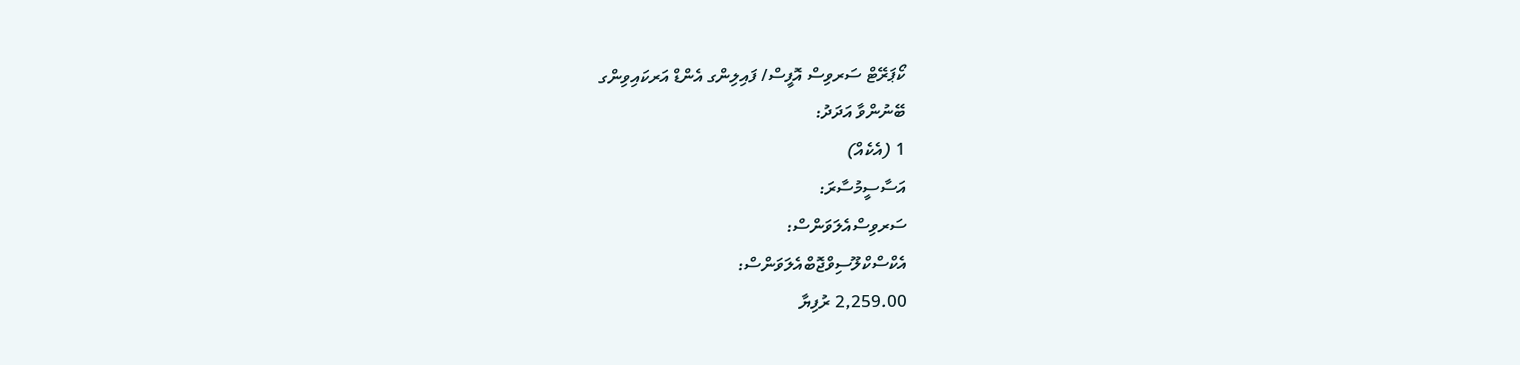ކޯޕަރޭޓް ސަރވިސް އޮފީސް/ ފައިލިންގ އެންޑް އަރކައިވިންގ
ބޭނުންވާ އަދަދު:
1 (އެކެއް)
އަސާސީމުސާރަ:
ސަރވިސްއެލަވަންސް:
އެކްސްކްލޫސިވްޖޮބްއެލަވަންސް:
2,259.00 ރުފިޔާ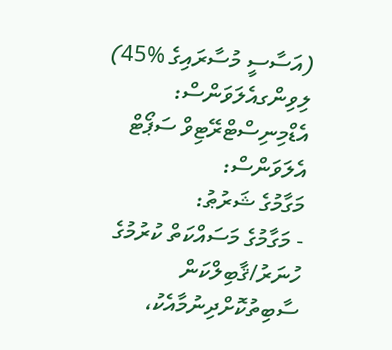(އަސާސީ މުސާރައިގެ %45)
ލިވިންގއެލަވަންސް:
އެޑްމިނިސްޓްރޭޓިވް ސަޕޯޓް އެލަވަންސް:
މަގާމުގެ ޝަރުޠު:
- މަގާމުގެ މަސައްކަތް ކުރުމުގެ ހުނަރު/ޤާބިލްކަން ސާބިތުކޮށްދިނުމާއެކު،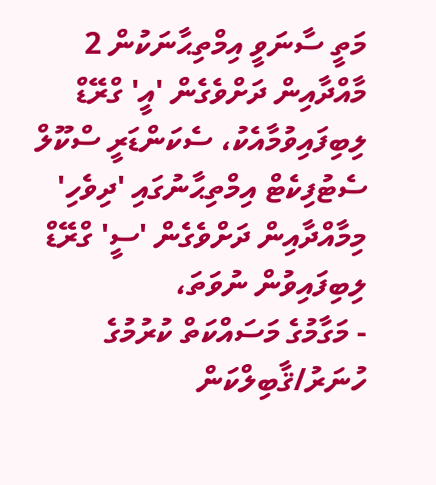މަތީ ސާނަވީ އިމްތިޙާނަކުން 2 މާއްދާއިން ދަށްވެގެން 'އީ' ގްރޭޑް ލިބިފައިވުމާއެކު، ސެކަންޑަރީ ސްކޫލް ސެޓުފިކެޓް އިމްތިޙާނުގައި 'ދިވެހި' މިމާއްދާއިން ދަށްވެގެން 'ސީ' ގްރޭޑް ލިބިފައިވުން ނުވަތަ،
- މަގާމުގެ މަސައްކަތް ކުރުމުގެ ހުނަރު/ޤާބިލްކަން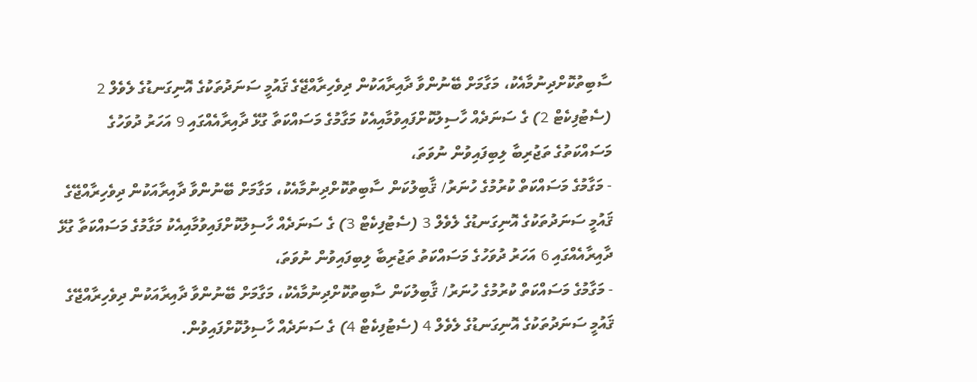ސާބިތުކޮށްދިނުމާއެކު، މަގާމަށް ބޭނުންވާ ދާއިރާއަކުން ދިވެހިރާއްޖޭގެ ޤައުމީ ސަނަދުތަކުގެ އޮނިގަނޑުގެ ލެވެލް 2 (ސެޓުފިކެޓް 2) ގެ ސަނަދެއް ހާސިލުކޮށްފައިވުމާއިއެކު މަގާމުގެ މަސައްކަތާ ގުޅޭ ދާއިރާއެއްގައި 9 އަހަރު ދުވަހުގެ މަސައްކަތުގެ ތަޖުރިބާ ލިބިފައިވުން ނުވަތަ،
- މަގާމުގެ މަސައްކަތް ކުރުމުގެ ހުނަރު/ ޤާބިލުކަން ސާބިތުކޮށްދިނުމާއެކު، މަގާމަށް ބޭނުންވާ ދާއިރާއަކުން ދިވެހިރާއްޖޭގެ ޤައުމީ ސަނަދުތަކުގެ އޮނިގަނޑުގެ ލެވެލް 3 (ސެޓުފިކެޓް 3) ގެ ސަނަދެއް ހާސިލުކޮށްފައިވުމާއިއެކު މަގާމުގެ މަސައްކަތާ ގުޅޭ ދާއިރާއެއްގައި 6 އަހަރު ދުވަހުގެ މަސައްކަތު ތަޖުރިބާ ލިބިފައިވުން ނުވަތަ،
- މަގާމުގެ މަސައްކަތް ކުރުމުގެ ހުނަރު/ ޤާބިލުކަން ސާބިތުކޮށްދިނުމާއެކު، މަގާމަށް ބޭނުންވާ ދާއިރާއަކުން ދިވެހިރާއްޖޭގެ ޤައުމީ ސަނަދުތަކުގެ އޮނިގަނޑުގެ ލެވެލް 4 (ސެޓުފިކެޓް 4) ގެ ސަނަދެއް ހާސިލުކޮށްފައިވުން.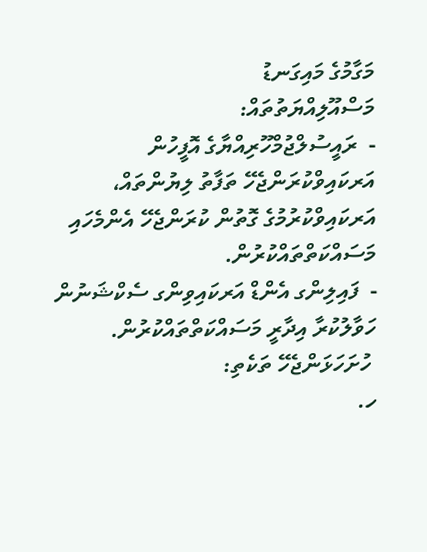މަގާމުގެ މައިގަނޑު
މަސްއޫލިއްޔަތުތައް:
-  ރައީސުލްޖުމްހޫރިއްޔާގެ އޮފީހުން އަރކައިވްކުރަންޖެހޭ ތަފާތު ލިޔުންތައް، އަރކައިވްކުރުމުގެ ގޮތުން ކުރަންޖެހޭ އެންމެހައި މަސައްކަތްތައްކުރުން.
-  ފައިލިންގ އެންޑް އަރކައިވިންގ ސެކްޝަނުން ހަވާލުކުރާ އިދާރީ މަސައްކަތްތައްކުރުން.
 ހުށަހަޅަންޖެހޭ ތަކެތި:
ހ.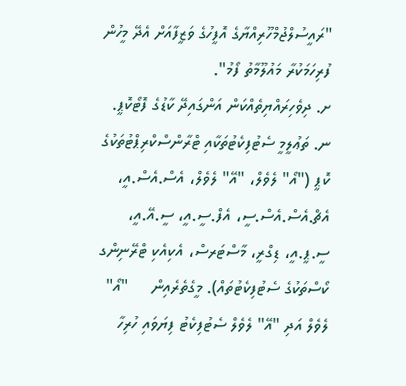"ރައީސުލްޖުމްހޫރިއްޔާގެ އޮފީހުގެ ވަޒީފާއަށް އެދޭ މީހުން ފުރިހަމަކުރާ މައުލޫމާތު ފޯމު".
ށ. ދިވެހިރައްޔިތެއްކަން އަންގައިދޭ ކާޑުގެ ފޮޓޯކޮޕީ.
ނ. ތަޢުލީމީ ސެޓުފިކެޓުތަކާއި ޓްރާންސްކްރިޕްޓުތަކުގެ ކޮޕީ ("އޯ" ލެވެލް، "އޭ" ލެވެލް، އެސް.އެސް.އީ، އެޗް.އެސް.އެސް.ސީ، އެފް.ސީ.އީ، ސީ.އޭ.އީ، ސީ.ޕީ.އީ، ޑިގްރީ، މާސްޓަރސް، އެކިއެކި ޓްރޭނިންގ ކޯސްތަކުގެ ސެޓުފިކެޓުތައް). މީގެތެރެއިން     "އޯ" ލެވެލް އަދި "އޭ" ލެވެލް ސެޓުފިކެޓު ފިޔަވައި ހުރިހާ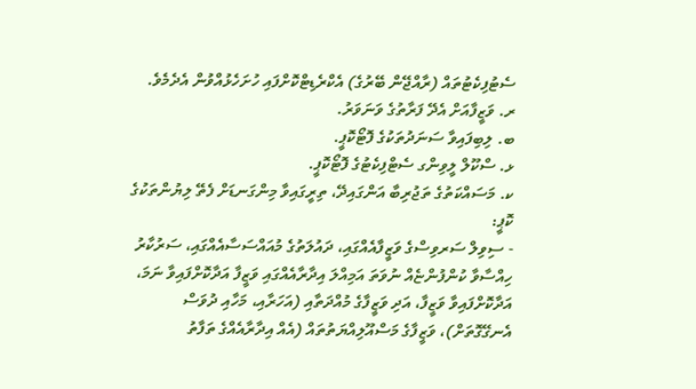ސެޓުފިކެޓުތައް (ރާއްޖޭން ބޭރުގެ) އެކްރެޑިޓްކޮށްފައި ހުށަހެޅުއްވުން އެދެމެވެ.
ރ. ވަޒީފާއަށް އެދޭ ފަރާތުގެ ވަނަވަރު.
ބ. ލިބިފައިވާ ސަނަދުތަކުގެ ފޮޓޯކޮޕީ.
ޅ. ސްކޫލް ލީވިންގ ސެޓްފިކެޓުގެ ފޮޓޯކޮޕީ.
ކ. މަސައްކަތުގެ ތަޖުރިބާ އަންގައިދޭ، ތިރީގައިވާ މިންގަނޑަށް ފެތޭ ލިޔުންތަކުގެ ކޮޕީ:
- ސިވިލް ސަރވިސްގެ ވަޒީފާއެއްގައި، ދައުލަތުގެ މުއައްސަސާއެއްގައި، ސަރުކާރު ހިއްސާވާ ކުންފުންޏެއް ނުވަތަ އަމިއްލަ އިދާރާއެއްގައި ވަޒީފާ އަދާކޮށްފައިވާ ނަމަ، އަދާކޮށްފައިވާ ވަޒީފާ، އަދި ވަޒީފާގެ މުއްދަތާއި (އަހަރާއި، މަހާއި ދުވަސް އެނގޭގޮތަށް)، ވަޒީފާގެ މަސްއޫލިއްޔަތުތައް (އެއް އިދާރާއެއްގެ ތަފާތު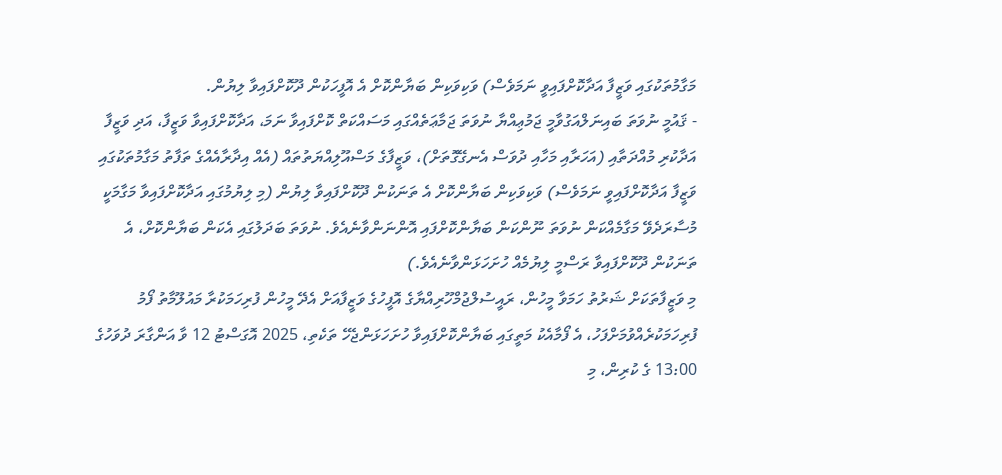މަގާމުތަކުގައި ވަޒީފާ އަދާކޮށްފައިވީ ނަމަވެސް) ވަކިވަކިން ބަޔާންކޮށް އެ އޮފީހަކުން ދޫކޮށްފައިވާ ލިޔުން.
- ޤައުމީ ނުވަތަ ބައިނަލްއަގުވާމީ ޖަމުޢިއްޔާ ނުވަތަ ޖަމާޢަތެއްގައި މަސައްކަތް ކޮށްފައިވާ ނަމަ، އަދާކޮށްފައިވާ ވަޒީފާ، އަދި ވަޒީފާ އަދާކުރި މުއްދަތާއި (އަހަރާއި މަހާއި ދުވަސް އެނގޭގޮތަށް)، ވަޒީފާގެ މަސްއޫލިއްޔަތުތައް (އެއް އިދާރާއެއްގެ ތަފާތު މަގާމުތަކުގައި ވަޒީފާ އަދާކޮށްފައިވީ ނަމަވެސް) ވަކިވަކިން ބަޔާންކޮށް އެ ތަނަކުން ދޫކޮށްފައިވާ ލިޔުން (މި ލިޔުމުގައި އަދާކޮށްފައިވާ މަގާމަކީ މުސާރަދެވޭ މަގާމެއްކަން ނުވަތަ ނޫންކަން ބަޔާންކޮށްފައި އޮންނަންވާނެއެވެ. ނުވަތަ ބަދަލުގައި އެކަން ބަޔާންކޮށް، އެ ތަނަކުން ދޫކޮށްފައިވާ ރަސްމީ ލިޔުމެއް ހުށަހަޅަންވާނެއެވެ.)
މި ވަޒީފާތަކަށް ޝަރުތު ހަމަވާ މީހުން، ރައީސުލްޖުމްހޫރިއްޔާގެ އޮފީހުގެ ވަޒީފާއަށް އެދޭ މީހުން ފުރިހަމަކުރާ މައުލޫމާތު ފޯމު ފުރިހަމަކުރެއްވުމަށްފަހު، އެ ފޯމާއެކު މަތީގައި ބަޔާންކޮށްފައިވާ ހުށަހަޅަންޖެހޭ ތަކެތި، 2025 އޮގަސްޓު 12 ވާ އަންގާރަ ދުވަހުގެ 13:00 ގެ ކުރިން، މި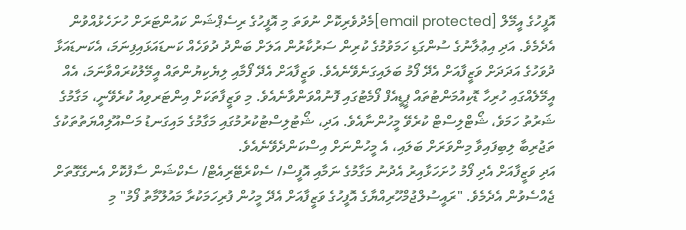އޮފީހުގެ އީމޭލް [email protected]މެދުވެރިކޮށް ނުވަތަ މި އޮފީހުގެ ރިސެޕްޝަން ކައުންޓަރަށް ހުށަހެޅުއްވުން އެދެމެވެ. އަދި އިޢުލާނުގެ ސުންގަޑި ހަމަވުމުގެ ކުރިން ސަރުކާރުން އަލަށް ބަންދު ދުވަހެއް ކަނޑައަޅައިފިނަމަ، އެކަނޑައަޅާ ދުވަހުގެ އަދަދަށް ވަޒީފާއަށް އެދޭ ފޯމު ބަލައިގަނެވޭނެއެވެ. ވަޒީފާއަށް އެދޭ ފޯމާއި ލިޔެކިޔުންތައް އީމޭލުކުރައްވާނަމަ، އެއް އީމޭލެއްގައި ހުރިހާ ޑޮކިއުމަންޓުތައް ޕީޑީއެފް ފޯމެޓުގައި ފޮނުއްވަންވާނެއެވެ. މި ވަޒީފާތަކަށް އިންޓަރވިއު ކުރެވޭނީ، މަގާމުގެ ޝަރުތު ހަމަވެ، ޝޯޓްލިސްޓް ކުރެވޭ މީހުންނާއެވެ. އަދި، ޝޯޓުލިސްޓުކުރުމުގައި މަގާމުގެ މައިގަނޑު މަސްއޫލިއްޔަތުތަކުގެ ތަޖުރިބާ ލިބިފައިވާ މިންވަރަށް ބަލައި، އެ މީހުންނަށް އިސްކަންދެވޭނެއެވެ.
އަދި ވަޒީފާއަށް އެދި ފޯމު ހުށަހަޅާއިރު އެދުނު މަގާމުގެ ނަމާއި އޮފީސް/ ސެކްރެޓޭރިއެޓް/ ސެކްޝަން ސާފުކޮށް އެނގޭގޮތަށް ޖެއްސެވުން އެދެމެވެ. "ރައީސުލްޖުމްހޫރިއްޔާގެ އޮފީހުގެ ވަޒީފާއަށް އެދޭ މީހުން ފުރިހަމަކުރާ މައުލޫމާތު ފޯމު" މި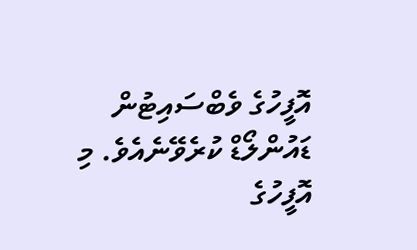އޮފީހުގެ ވެބްސައިޓުން ޑައުންލޯޑް ކުރެވޭނެއެވެ. މި އޮފީހުގެ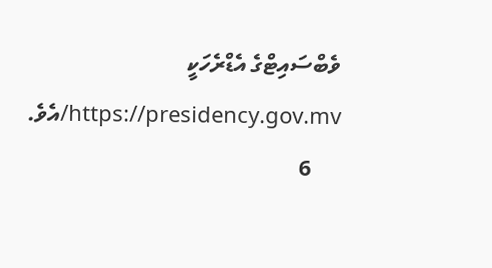ވެބްސައިޓްގެ އެޑްރެހަކީ https://presidency.gov.mv/އެވެ.
     6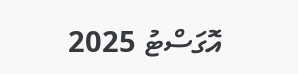އޮގަސްޓު 2025